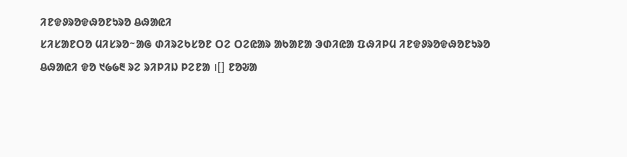ᱤᱱᱫᱽᱨᱚᱫᱷᱚᱱᱩᱨᱚ ᱪᱷᱟᱭᱤ
ᱥᱤᱥᱟᱱᱛᱚ ᱢᱤᱥᱨᱚᱻᱟᱜ ᱰᱤᱨᱮᱠᱥᱚᱱ ᱛᱮ ᱛᱮᱭᱟᱨ ᱟᱠᱟᱱᱟ ᱳᱰᱤᱭᱟ ᱯᱷᱤᱞᱢ ᱤᱱᱫᱽᱨᱚᱫᱷᱚᱱᱩᱨᱚ ᱪᱷᱟᱭᱤ ᱫᱚ ᱑᱙᱙᱓ ᱨᱮ ᱨᱤᱞᱤᱡ ᱞᱮᱱᱟ ।[] ᱱᱚᱶᱟ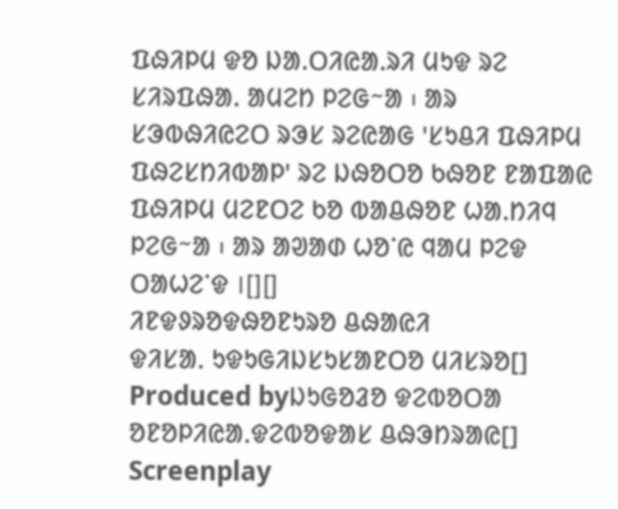ᱯᱷᱤᱞᱢ ᱫᱚ ᱡᱟ.ᱛᱤᱭᱟ.ᱨᱤ ᱢᱩᱫ ᱨᱮ ᱥᱤᱨᱯᱷᱟ. ᱟᱢᱮᱴ ᱞᱮᱜᱻᱟ ᱾ ᱟᱨ ᱥᱳᱵᱷᱤᱭᱮᱛ ᱨᱳᱥ ᱨᱮᱭᱟᱜ 'ᱥᱩᱪᱤ ᱯᱷᱤᱞᱢ ᱯᱷᱮᱥᱴᱤᱵᱟᱞ' ᱨᱮ ᱡᱷᱚᱛᱚ ᱠᱷᱚᱱ ᱱᱟᱯᱟᱭ ᱯᱷᱤᱞᱢ ᱢᱮᱱᱛᱮ ᱠᱚ ᱵᱟᱪᱷᱚᱱ ᱦᱟ.ᱴᱤᱧ ᱞᱮᱜᱻᱟ ᱾ ᱟᱨ ᱟᱣᱟᱰ ᱦᱚᱸᱭ ᱧᱟᱢ ᱞᱮᱫ ᱛᱟᱦᱮᱸᱫ ।[][]
ᱤᱱᱫᱽᱨᱚᱫᱷᱚᱱᱩᱨᱚ ᱪᱷᱟᱭᱤ
ᱫᱤᱥᱟᱹ ᱩᱫᱩᱜᱤᱡᱥᱩᱥᱟᱱᱛᱚ ᱢᱤᱥᱨᱚ[]
Produced byᱡᱩᱜᱚᱲᱚ ᱫᱮᱵᱚᱛᱟ
ᱚᱱᱚᱞᱤᱭᱟᱹᱫᱮᱵᱚᱫᱟᱥ ᱪᱷᱳᱴᱨᱟᱭ[]
Screenplay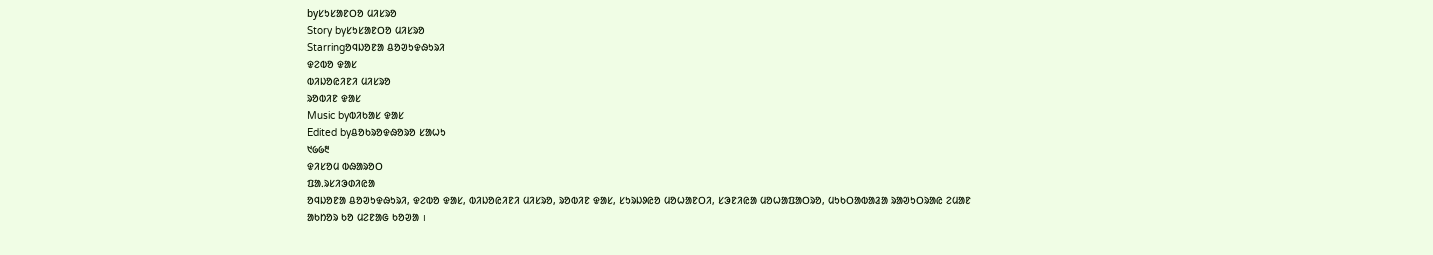byᱥᱩᱥᱟᱱᱛᱚ ᱢᱤᱥᱨᱚ
Story byᱥᱩᱥᱟᱱᱛᱚ ᱢᱤᱥᱨᱚ
Starringᱚᱧᱡᱚᱱᱟ ᱪᱚᱣᱩᱫᱷᱩᱨᱤ
ᱫᱮᱵᱚ ᱫᱟᱥ
ᱵᱤᱡᱚᱭᱤᱱᱤ ᱢᱤᱥᱨᱚ
ᱨᱚᱵᱤᱱ ᱫᱟᱥ
Music byᱵᱤᱠᱟᱥ ᱫᱟᱥ
Edited byᱪᱚᱠᱨᱚᱫᱷᱚᱨᱚ ᱥᱟᱦᱩ
᱑᱙᱙᱓
ᱫᱤᱥᱚᱢ ᱵᱷᱟᱨᱚᱛ
ᱯᱟᱹᱨᱥᱤᱳᱰᱤᱭᱟ
ᱚᱧᱡᱚᱱᱟ ᱪᱚᱣᱩᱫᱷᱩᱨᱤ, ᱫᱮᱵᱚ ᱫᱟᱥ, ᱵᱤᱡᱚᱭᱤᱱᱤ ᱢᱤᱥᱨᱚ, ᱨᱚᱵᱤᱱ ᱫᱟᱥ, ᱥᱩᱨᱡᱽᱭᱚ ᱢᱚᱦᱟᱱᱛᱤ, ᱥᱳᱱᱤᱭᱟ ᱢᱚᱦᱟᱯᱟᱛᱨᱚ, ᱢᱩᱠᱛᱟᱵᱟᱲᱟ ᱨᱟᱣᱩᱛᱨᱟᱭ ᱮᱢᱟᱱ ᱟᱠᱴᱚᱨ ᱠᱚ ᱢᱮᱱᱟᱜ ᱠᱚᱣᱟ ।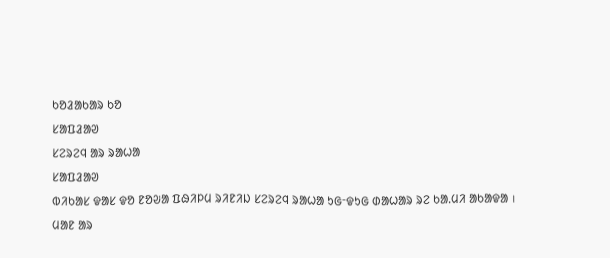ᱠᱚᱲᱟᱠᱟᱨ ᱠᱚ
ᱥᱟᱯᱲᱟᱣ
ᱥᱮᱨᱮᱧ ᱟᱨ ᱨᱟᱦᱟ
ᱥᱟᱯᱲᱟᱣ
ᱵᱤᱠᱟᱥ ᱫᱟᱥ ᱫᱚ ᱱᱚᱶᱟ ᱯᱷᱤᱞᱢ ᱨᱤᱱᱤᱡ ᱥᱮᱨᱮᱧ ᱨᱟᱦᱟ ᱩᱜᱼᱫᱩᱜ ᱰᱟᱦᱟᱨ ᱨᱮ ᱠᱟ.ᱢᱤ ᱟᱠᱟᱫᱟ ।
ᱢᱟᱱ ᱟᱨ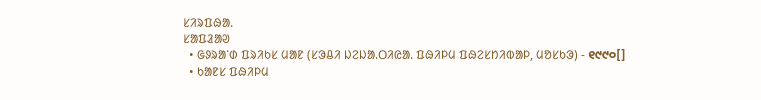ᱥᱤᱨᱯᱷᱟ.
ᱥᱟᱯᱲᱟᱣ
  • ᱜᱽᱨᱟᱸᱰ ᱯᱨᱤᱠᱥ ᱢᱟᱱ (ᱥᱳᱪᱤ ᱡᱮᱡᱟ.ᱛᱤᱭᱟ. ᱯᱷᱤᱞᱢ ᱯᱷᱮᱥᱴᱤᱵᱟᱞ, ᱢᱚᱥᱠᱳ) - ୧୯୯୦[]
  • ᱠᱟᱱᱥ ᱯᱷᱤᱞᱢ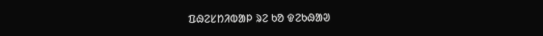ᱯᱷᱮᱥᱴᱤᱵᱟᱞ ᱨᱮ ᱠᱚ ᱫᱮᱠᱷᱟᱣ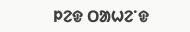ᱞᱮᱫ ᱛᱟᱦᱮᱸᱫ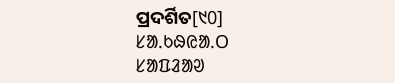ପ୍ରଦର୍ଶିତ[᱑᱐]
ᱥᱟᱹᱠᱷᱭᱟᱹᱛ
ᱥᱟᱯᱲᱟᱣ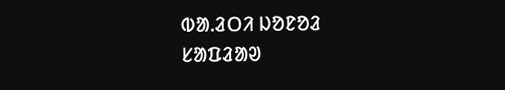ᱵᱟ.ᱲᱛᱤ ᱡᱚᱱᱚᱲ
ᱥᱟᱯᱲᱟᱣ